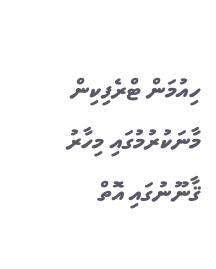ހިއުމަން ޓްރެފިކިން މާނަކުރުމުގައި މިހާރު ޤާނޫނުގައި އޮތް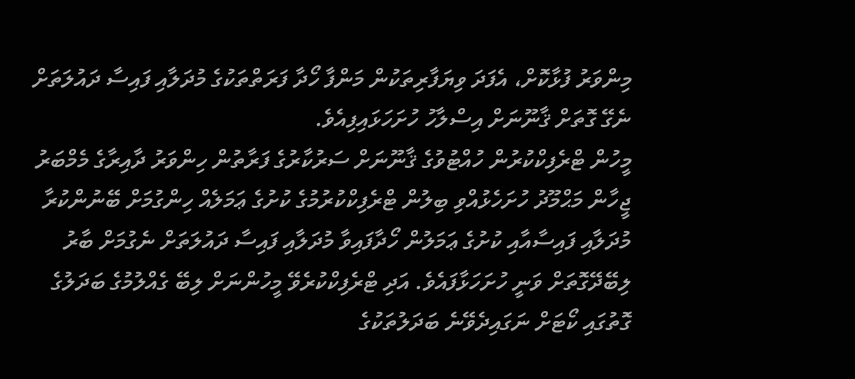މިންވަރު ފުޅާކޮށް، އެފަދަ ވިޔަފާރިތަކުން މަންފާ ހޯދާ ފަރަތްތަކުގެ މުދަލާއި ފައިސާ ދައުލަތަށް ނެގޭ ގޮތަށް ޤާނޫނަށް އިސްލާހު ހުށަހަޅައިފިއެވެ.
މީހުން ޓްރެފިކްކުރުން ހުއްޓުވުގެ ޤާނޫނަށް ސަރުކާރުގެ ފަރާތުން ހިންވަރު ދާއިރާގެ މެމްބަރު ޖީހާން މަޙްމޫދު ހުށަހެޅުއްވި ބިލުން ޓްރެފިކްކުރުމުގެ ކުށުގެ ޢަމަލެއް ހިންގުމަށް ބޭނުންކުރާ މުދަލާއި ފައިސާއާއި ކުށުގެ ޢަމަލުން ހޯދާފައިވާ މުދަލާއި ފައިސާ ދައުލަތަށް ނެގުމަށް ބާރު ލިބޭދޭގޮތަށް ވަނީ ހުށަހަޅާފައެވެ. އަދި ޓްރެފިކްކުރެވޭ މީހުންނަށް ލިބޭ ގެއްލުމުގެ ބަދަލުގެ ގޮތުގައި ކޯޓަށް ނަގައިދެވޭނެ ބަދަލުތަކުގެ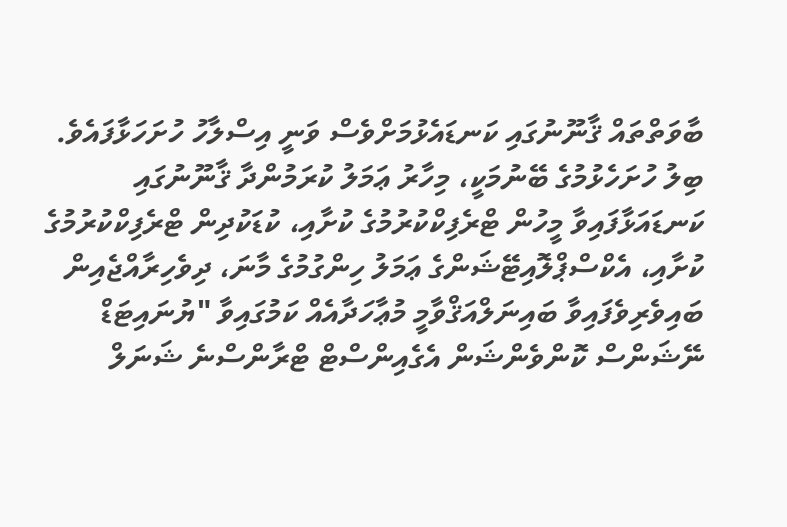ބާވަތްތައް ޤާނޫނުގައި ކަނޑައެޅުމަށްވެސް ވަނީ އިސްލާހު ހުށަހަޅާފައެވެ.
ބިލު ހުށަހެޅުމުގެ ބޭނުމަކީ، މިހާރު ޢަމަލު ކުރަމުންދާ ޤާނޫނުގައި ކަނޑައަޅާފައިވާ މީހުން ޓްރެފިކްކުރުމުގެ ކުށާއި، ކުޑަކުދިން ޓްރެފިކްކުރުމުގެ ކުށާއި، އެކްސްޕްލޮއިޓޭޝަންގެ ޢަމަލު ހިންގުމުގެ މާނަ، ދިވެހިރާއްޖެއިން ބައިވެރިވެފައިވާ ބައިނަލްއަޤްވާމީ މުޢާހަދާއެއް ކަމުގައިވާ "ޔުނައިޓަޑް ނޭޝަންސް ކޮންވެންޝަން އެގެއިންސްޓް ޓްރާންސްނެ ޝަނަލް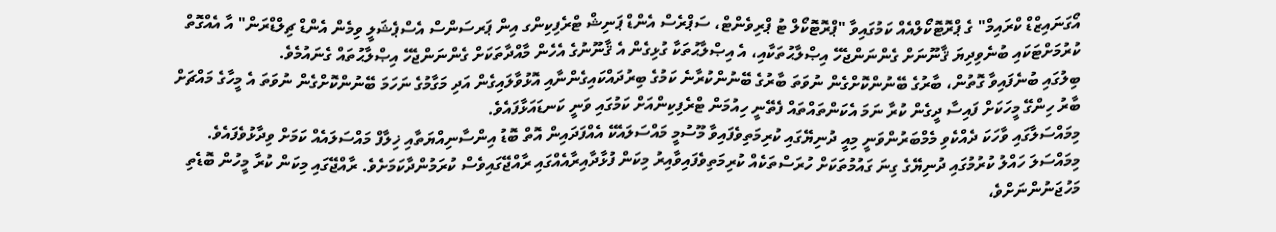އޯގަނައިޒްޑް ކްރައިމް" ގެ ޕްރޮޓޮކޯލްއެއް ކަމުގައިވާ "ޕްރޮޓޮކޯލް ޓު ޕްރިވެންޓް، ސަޕްރެސް އެންޑް ޕަނިޝް ޓްރެފިކިންގ އިން ޕަރސަންސް އެސްޕެޝަލީ ވިމެން އެންޑް ޗިލްޑްރަން" އާ އެއްގޮތް ކުރުމަށްޓަކައި ބުނެވިދިޔަ ޤާނޫނަށް ގެންނަންޖެހޭ އިޞްލާޙުތަކާއި، އެ އިޞްލާޙުތަކާ ގުޅިގެން އެ ޤާނޫނުގެ އެހެން މާއްދާތަކަށް ގެންނަންޖެހޭ އިޞްލާޙުތައް ގެނައުމެވެ.
ބިލުގައި ބުނެފައިވާ ގޮތުން، ބާރުގެ ބޭނުންކޮށްގެން ނުވަތަ ބާރުގެ ބޭނުންކުރާނެ ކަމުގެ ބިރުދައްކައިގެންނާއި އޮޅުވާލައިގެން އަދި މަގާމުގެ ނަހަމަ ބޭނުންކޮށްގެން ނުވަތަ އެ މީހާގެ މައްޗަށް ބާރު ހިންގޭ މީހަކަށް ފައިސާ ދީގެން ކުރާ ނަމަ އެކަންތައްތައް ފެތޭނީ ހިއުމަން ޓްރެފިކިންއަށް ކަމުގައި ވަނީ ކަނޑައަޅާފައެވެ.
މިމައްސަލާގައި ވާހަކަ ދެއްކެވި މެމްބަރުންވަނީ މިއީ ދުނިޔޭގައި ކުރިމަތިވެފައިވާ މޫސުމީ މައްސަލައެކޭ އެއްފަދައިން އޮތް ބޮޑު އިންސާނިއްޔަތާއި ޚިލާފް މައްސަލައެއް ކަމަށް ވިދާޅުވެފައެވެ. މިމައްސަލަ ހައްލު ކުރުމުގައި ދުނިޔޭގެ ގިނަ ގައުމުތަކަށް ހުރަސްތަކެއް ކުރިމަތިވެފައިވާއިރު މިކަން ފުޅާދާއިރާއެއްގައި ރާއްޖޭގައިވެސް ކުރަމުންދާކަމަށެވެ. ރާއްޖޭގައި މިކަން ކުރާ މީހުން ބޮޑެތި މަހުޖަނުންނަށްވެ،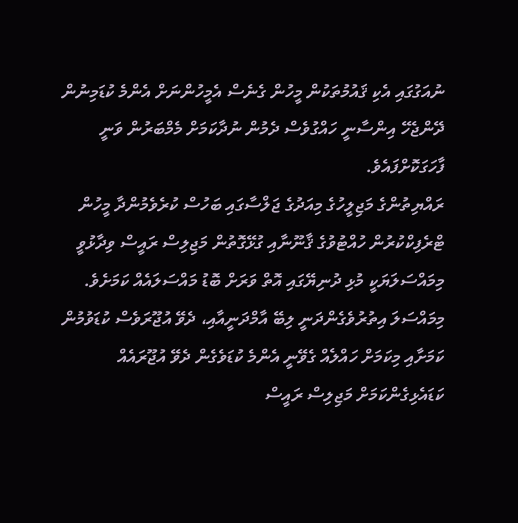ނުއަގުގައި އެކި ޤައުމުތަކުން މީހުން ގެނެސް އެމީހުންނަށް އެންމެ ކުޑަމިނުން ދޭންޖެހޭ އިންސާނީ ހައްގުވެސް ދެމުން ނުދާކަމަށް މެމްބަރުން ވަނީ ފާހަގަކޮށްފައެވެ.
ރައްޔިތުންގެ މަޖިލީހުގެ މިއަދުގެ ޖަލްސާގައި ބަހުސް ކުރެވެމުންދާ މީހުން ޓްރެފިކްކުރުން ހުއްޓުވުގެ ޤާނޫނާއި ގުޅޭގޮތުން މަޖިލިސް ރައީސް ވިދާޅުވީ މިމައްސަލަޔަކީ މުޅި ދުނިޔޭގައި އޮތް ވަރަށް ބޮޑު މައްސަލައެއް ކަމަށެވެ. މިމައްސަލަ އިތުރުވެގެންދަނީ ލިބޭ އާމްދަނީއާއި، ދެވޭ އުޖޫރަވެސް ކުޑަވުމުން ކަމަށާއި މިކަމަށް ހައްލެއް ގެވޭނީ އެންމެ ކުޑަވެގެން ދެވޭ އުޖޫރައެއް ކަޑައެޅިގެންކަމަށް މަޖިލިސް ރައީސް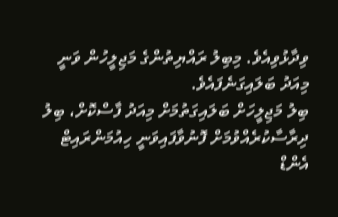ވިދާޅުވިއެވެ. މިބިލު ރައްޔިތުންގެ މަޖިލީހުން ވަނީ މިއަދު ބަލައިގަނެފައެވެ.
ބިލު މަޖިލީހަށް ބަލައިގަތުމަށް މިއަދު ފާސްކޮށް، ބިލު ދިރާސާކުރެއްވުމަށް ފޮނުވާފައިވަނީ ހިއުމަންރައިޓް އެންޑް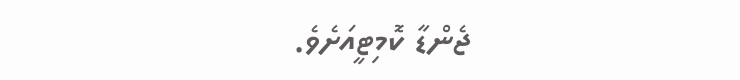ޖެންޑާ ކޮމިޓީއަށެވެ.